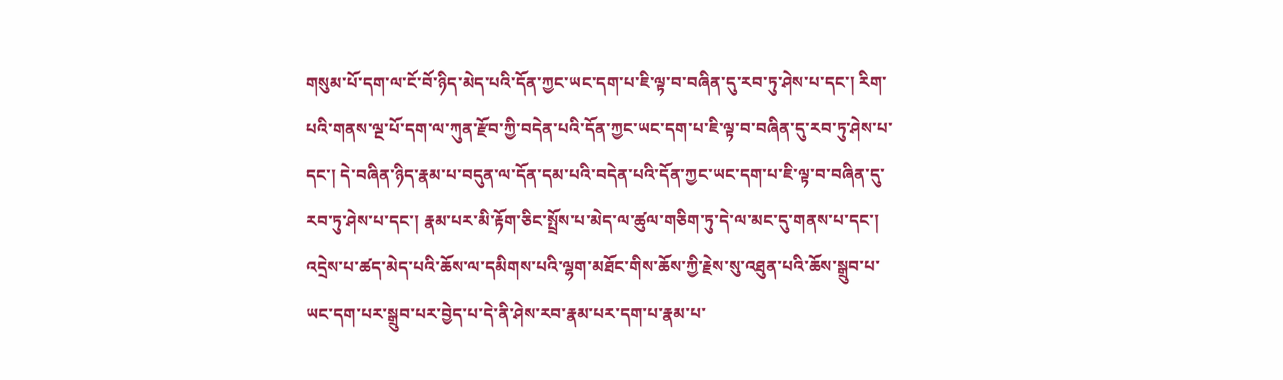གསུམ་པོ་དག་ལ་ངོ་བོ་ཉིད་མེད་པའི་དོན་ཀྱང་ཡང་དག་པ་ཇི་ལྟ་བ་བཞིན་དུ་རབ་ཏུ་ཤེས་པ་དང་། རིག་པའི་གནས་ལྔ་པོ་དག་ལ་ཀུན་རྫོབ་ཀྱི་བདེན་པའི་དོན་ཀྱང་ཡང་དག་པ་ཇི་ལྟ་བ་བཞིན་དུ་རབ་ཏུ་ཤེས་པ་དང་། དེ་བཞིན་ཉིད་རྣམ་པ་བདུན་ལ་དོན་དམ་པའི་བདེན་པའི་དོན་ཀྱང་ཡང་དག་པ་ཇི་ལྟ་བ་བཞིན་དུ་རབ་ཏུ་ཤེས་པ་དང་། རྣམ་པར་མི་རྟོག་ཅིང་སྤྲོས་པ་མེད་ལ་ཚུལ་གཅིག་ཏུ་དེ་ལ་མང་དུ་གནས་པ་དང་། འདྲེས་པ་ཚད་མེད་པའི་ཆོས་ལ་དམིགས་པའི་ལྷག་མཐོང་གིས་ཆོས་ཀྱི་རྗེས་སུ་འཐུན་པའི་ཆོས་སྒྲུབ་པ་ཡང་དག་པར་སྒྲུབ་པར་བྱེད་པ་དེ་ནི་ཤེས་རབ་རྣམ་པར་དག་པ་རྣམ་པ་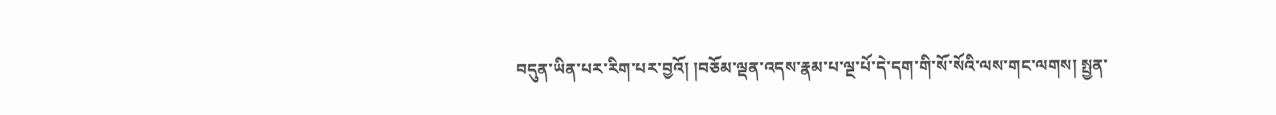བདུན་ཡིན་པར་རིག་པར་བྱའོ། །བཅོམ་ལྡན་འདས་རྣམ་པ་ལྔ་པོ་དེ་དག་གི་སོ་སོའི་ལས་གང་ལགས། སྤྱན་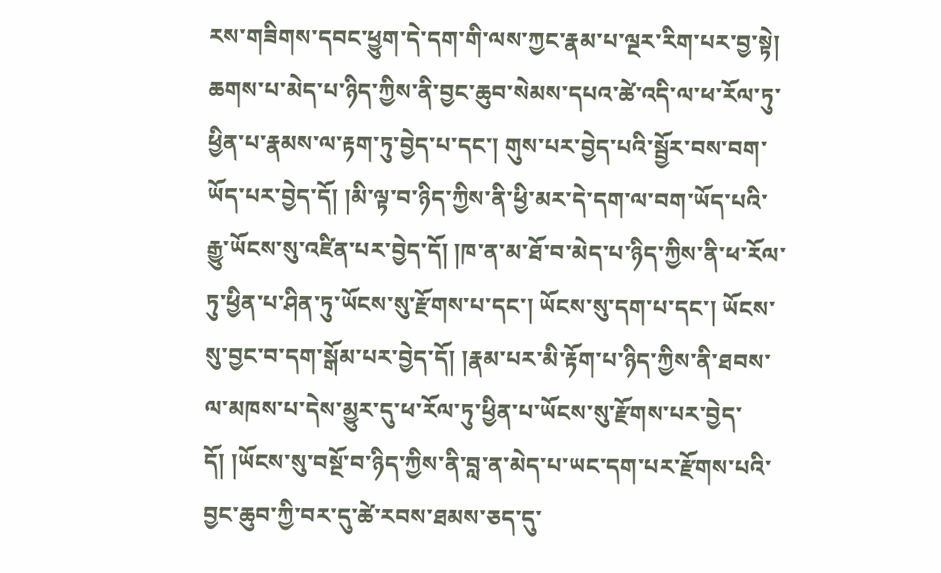རས་གཟིགས་དབང་ཕྱུག་དེ་དག་གི་ལས་ཀྱང་རྣམ་པ་ལྔར་རིག་པར་བྱ་སྟེ། ཆགས་པ་མེད་པ་ཉིད་ཀྱིས་ནི་བྱང་ཆུབ་སེམས་དཔའ་ཚེ་འདི་ལ་ཕ་རོལ་ཏུ་ཕྱིན་པ་རྣམས་ལ་རྟག་ཏུ་བྱེད་པ་དང་། གུས་པར་བྱེད་པའི་སྦྱོར་བས་བག་ཡོད་པར་བྱེད་དོ། །མི་ལྟ་བ་ཉིད་ཀྱིས་ནི་ཕྱི་མར་དེ་དག་ལ་བག་ཡོད་པའི་རྒྱུ་ཡོངས་སུ་འཛིན་པར་བྱེད་དོ། །ཁ་ན་མ་ཐོ་བ་མེད་པ་ཉིད་ཀྱིས་ནི་ཕ་རོལ་ཏུ་ཕྱིན་པ་ཤིན་ཏུ་ཡོངས་སུ་རྫོགས་པ་དང་། ཡོངས་སུ་དག་པ་དང་། ཡོངས་སུ་བྱང་བ་དག་སྒོམ་པར་བྱེད་དོ། །རྣམ་པར་མི་རྟོག་པ་ཉིད་ཀྱིས་ནི་ཐབས་ལ་མཁས་པ་དེས་མྱུར་དུ་ཕ་རོལ་ཏུ་ཕྱིན་པ་ཡོངས་སུ་རྫོགས་པར་བྱེད་དོ། །ཡོངས་སུ་བསྔོ་བ་ཉིད་ཀྱིས་ནི་བླ་ན་མེད་པ་ཡང་དག་པར་རྫོགས་པའི་བྱང་ཆུབ་ཀྱི་བར་དུ་ཚེ་རབས་ཐམས་ཅད་དུ་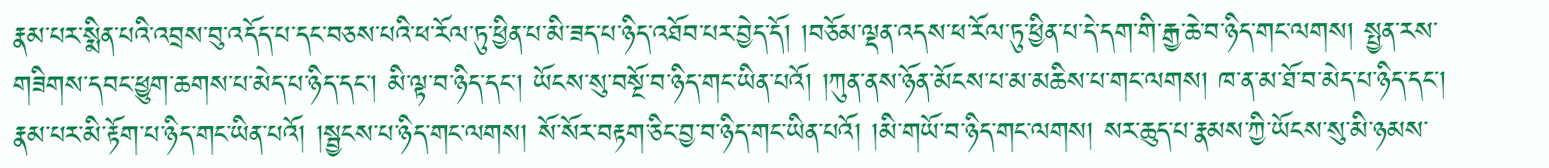རྣམ་པར་སྨིན་པའི་འབྲས་བུ་འདོད་པ་དང་བཅས་པའི་ཕ་རོལ་ཏུ་ཕྱིན་པ་མི་ཟད་པ་ཉིད་འཐོབ་པར་བྱེད་དོ། །བཅོམ་ལྡན་འདས་ཕ་རོལ་ཏུ་ཕྱིན་པ་དེ་དག་གི་རྒྱ་ཆེ་བ་ཉིད་གང་ལགས། སྤྱན་རས་གཟིགས་དབང་ཕྱུག་ཆགས་པ་མེད་པ་ཉིད་དང་། མི་ལྟ་བ་ཉིད་དང་། ཡོངས་སུ་བསྔོ་བ་ཉིད་གང་ཡིན་པའོ། །ཀུན་ནས་ཉོན་མོངས་པ་མ་མཆིས་པ་གང་ལགས། ཁ་ན་མ་ཐོ་བ་མེད་པ་ཉིད་དང་། རྣམ་པར་མི་རྟོག་པ་ཉིད་གང་ཡིན་པའོ། །སྦྱངས་པ་ཉིད་གང་ལགས། སོ་སོར་བརྟག་ཅིང་བྱ་བ་ཉིད་གང་ཡིན་པའོ། །མི་གཡོ་བ་ཉིད་གང་ལགས། སར་ཆུད་པ་རྣམས་ཀྱི་ཡོངས་སུ་མི་ཉམས་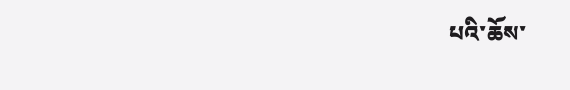པའི་ཆོས་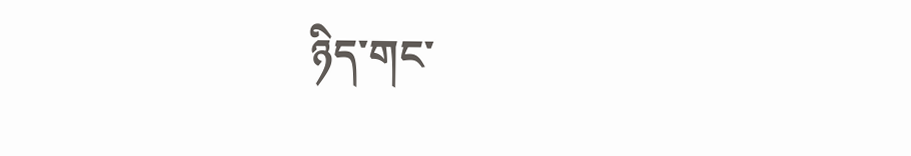ཉིད་གང་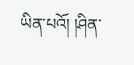ཡིན་པའོ། །ཤིན་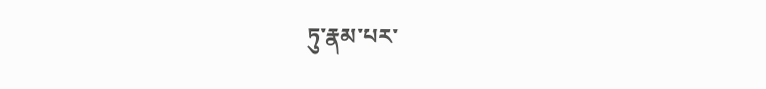ཏུ་རྣམ་པར་